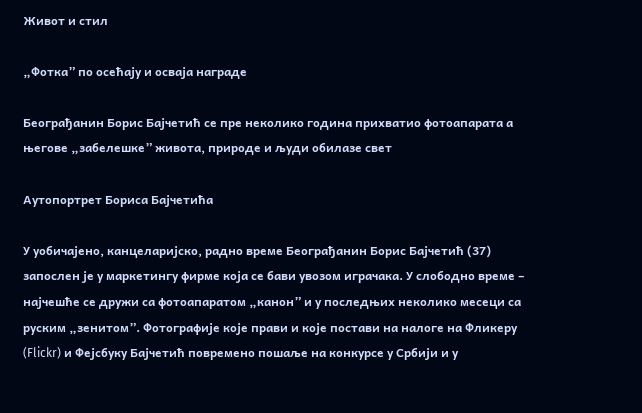Живот и стил

„Фотка” по осећају и осваја награде

Београђанин Борис Бајчетић се пре неколико година прихватио фотоапарата а његове „забелешке” живота, природе и људи обилазе свет

Аутопортрет Бориса Бајчетића

У уобичајено, канцеларијско, радно време Београђанин Борис Бајчетић (37) запослен је у маркетингу фирме која се бави увозом играчака. У слободно време – најчешће се дружи са фотоапаратом „канон” и у последњих неколико месеци са руским „зенитом”. Фотографије које прави и које постави на налоге на Фликеру (Flickr) и Фејсбуку Бајчетић повремено пошаље на конкурсе у Србији и у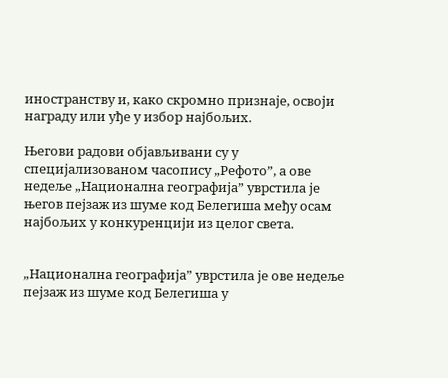иностранству и, како скромно признаје, освоји награду или уђе у избор најбољих.

Његови радови објављивани су у специјализованом часопису „Рефото”, а ове недеље „Национална географија” уврстила је његов пејзаж из шуме код Белегиша међу осам најбољих у конкуренцији из целог света.


„Национална географија” уврстила је ове недеље пејзаж из шуме код Белегиша у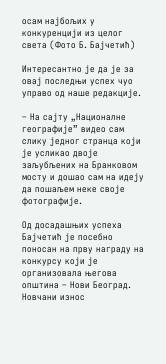осам најбољих у конкуренцији из целог света (Фото Б. Бајчетић)

Интересантно је да је за овај последњи успех чуо управо од наше редакције.

– На сајту „Националне географије” видео сам слику једног странца који је усликао двоје заљубљених на Бранковом мосту и дошао сам на идеју да пошаљем неке своје фотографије.

Од досадашњих успеха Бајчетић је посебно поносан на прву награду на конкурсу који је организовала његова општина – Нови Београд. Новчани износ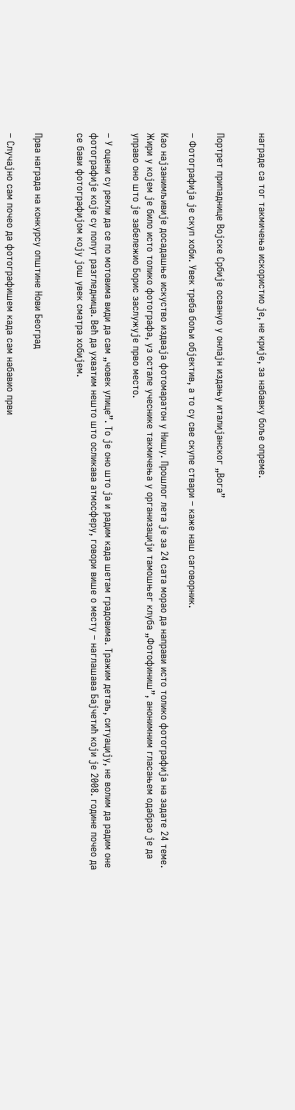награде са тог такмичења искористио је, не крије, за набавку боље опреме.


Портрет припаднице Војске Србије освануо у онлајн издању италијанског „Вога”

– Фотографија је скуп хоби. Увек треба бољи објектив, а то су све скупе ствари – каже наш саговорник.

Као најзанимљивије досадашње искуство издваја фотомаратон у Нишу. Прошлог лета је за 24 сата морао да направи исто толико фотографија на задате 24 теме. Жири у којем је било исто толико фотографа, уз остале учеснике такмичења у организацији тамошњег клуба „Фотофиниш”, анонимним гласањем одабрао је да управо оно што је забележио Борис заслужује прво место.

– У оцени су рекли да се по мотовима види да сам „човек улице”. То је оно што ја и радим када шетам градовима. Тражим детаљ, ситуацију, не волим да радим оне фотографије које су попут разгледница. Већ да ухватим нешто што осликава атмосферу, говори више о месту – наглашава Бајчетић који је 2008. године почео да се бави фотографијом коју још увек сматра хобијем.


Прва награда на конкурсу општине Нови Београд

– Случајно сам почео да фотографишем када сам набавио први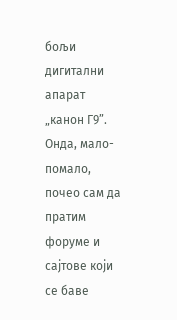бољи дигитални апарат „канон Г9”. Онда, мало-помало, почео сам да пратим форуме и сајтове који се баве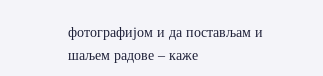фотографијом и да постављам и шаљем радове – каже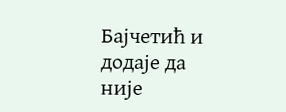Бајчетић и додаје да није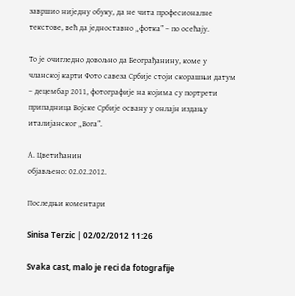завршио ниједну обуку, да не чита професионалне текстове, већ да једноставно „фотка” – по осећају.

То је очигледно довољно да Београђанину, коме у чланској карти Фото савеза Србије стоји скорашњи датум – децембар 2011, фотографије на којима су портрети припадница Војске Србије освану у онлајн издању италијанског „Вога”.

А. Цветићанин
објављено: 02.02.2012.

Последњи коментари

Sinisa Terzic | 02/02/2012 11:26

Svaka cast, malo je reci da fotografije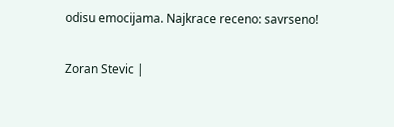odisu emocijama. Najkrace receno: savrseno!

Zoran Stevic |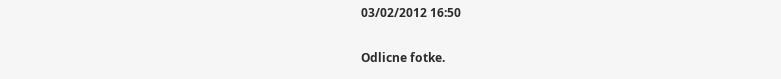03/02/2012 16:50

Odlicne fotke.